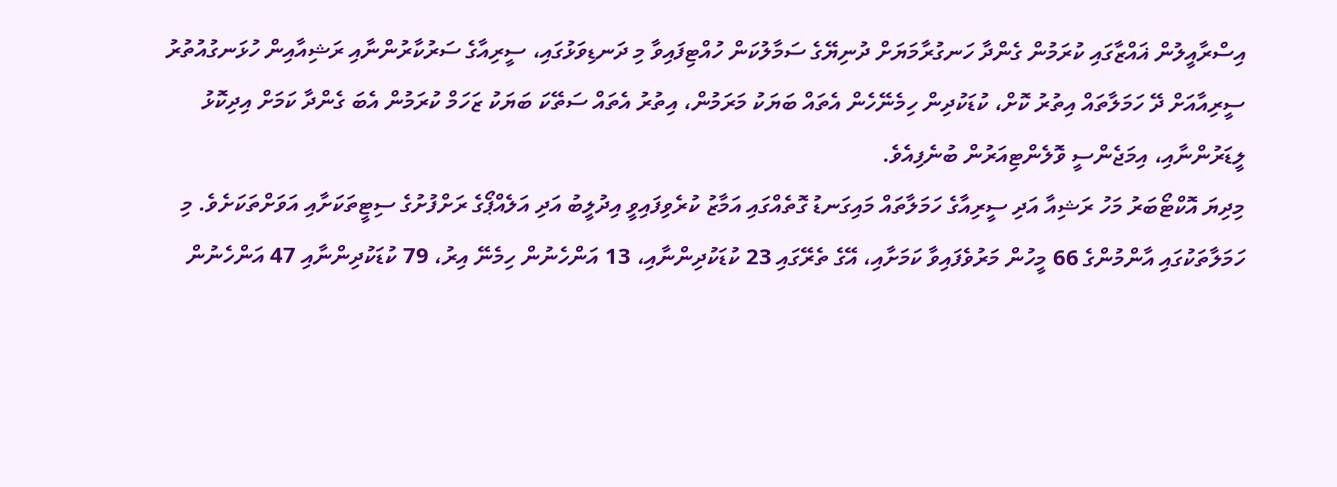އިސްރާއީލުން ޣައްޒާގައި ކުރަމުން ގެންދާ ހަނގުރާމަޔަށް ދުނިޔޭގެ ސަމާލުކަން ހުއްޓިފައިވާ މި ދަނޑިވަޅުގައި، ސީރިއާގެ ސަރުކާރުންނާއި ރަޝިއާއިން ހުޅަނގުއުތުރު ސީރިއާއަށް ދޭ ހަމަލާތައް އިތުރު ކޮށް، ކުޑަކުދިން ހިމެނޭހެން އެތައް ބަޔަކު މަރަމުން، އިތުރު އެތައް ސަތޭކަ ބަޔަކު ޒަހަމް ކުރަމުން އެބަ ގެންދާ ކަމަށް އިދިކޮޅު ލީޑަރުންނާއި، އިމަޖެންސީ ވޮލެންޓިއަރުން ބުނެފިއެވެ.
މިދިޔަ އޮކްޓޯބަރު މަހު ރަޝިއާ އަދި ސީރިއާގެ ހަމަލާތައް މައިގަނޑު ގޮތެއްގައި އަމާޒު ކުރެވިފައިވީ އިދުލީބު އަދި އަލެއްޕޯގެ ރަށްފުށުގެ ސިޓީތަކަށާއި އަވަށްތަކަށެވެ. މި ހަމަލާތަކުގައި އާންމުންގެ 66 މީހުން މަރުވެފައިވާ ކަމަށާއި، އޭގެ ތެރޭގައި 23 ކުޑަކުދިންނާއި، 13 އަންހެނުން ހިމެނޭ އިރު، 79 ކުޑަކުދިންނާއި 47 އަންހެނުން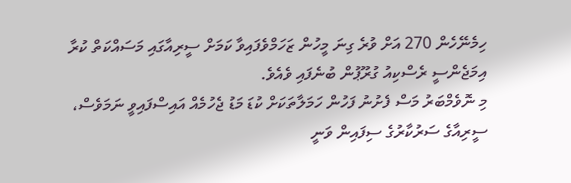ހިމެނޭހެން 270 އަށް ވުރެ ގިނަ މީހުން ޒަހަމްވެފައިވާ ކަމަށް ސީރިއާގައި މަސައްކަތް ކުރާ އިމަޖެންސީ ރެސްކިއު ގުރޫޕުން ބުނެފައި ވެއެވެ.
މި ނޮވެމްބަރު މަސް ފެށުނު ފަހުން ހަމަލާތަކަށް ކުޑަ މަޑު ޖެހުމެއް އައިސްފައިވީ ނަމަވެސް، ސީރިއާގެ ސަރުކާރުގެ ސިފައިން ވަނީ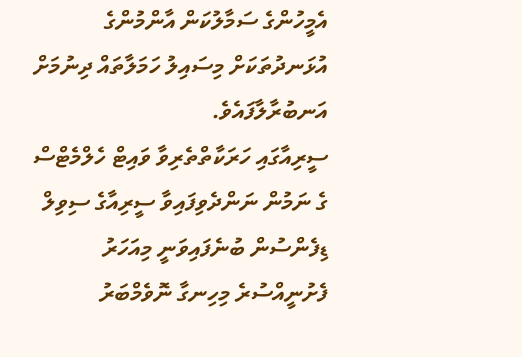އެމީހުންގެ ސަމާލުކަން އާންމުންގެ އުޅަނދުތަކަށް މިސައިލު ހަމަލާތައް ދިނުމަށް އަނބުރާލާފައެވެ.
ސީރިއާގައި ހަރަކާތްތެރިވާ ވައިޓް ހެލްމެޓްސް ގެ ނަމުން ނަންދެވިފައިވާ ސީރިއާގެ ސިވިލް ޑިފެންސުން ބުނެފައިވަނީ މިއަހަރު ފެށުނީއްސުރެ މިހިނގާ ނޮވެމްބަރު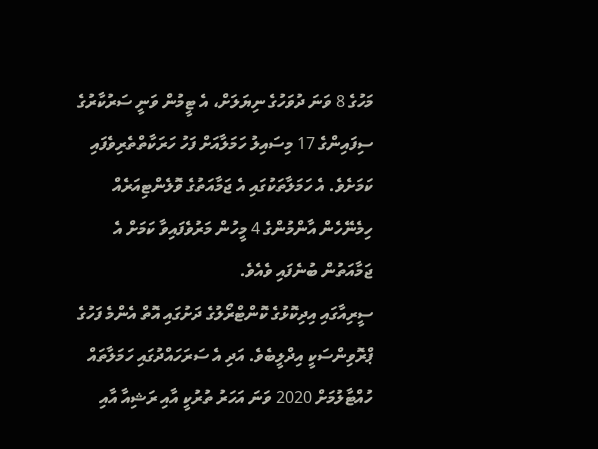މަހުގެ 8 ވަނަ ދުވަހުގެ ނިޔަލަށް، އެ ޓީމުން ވަނީ ސަރުކާރުގެ ސިފައިންގެ 17 މިސައިލު ހަމަލާއަށް ފަހު ހަރަކާތްތެރިވެފައި ކަމަށެވެ. އެ ހަމަލާތަކުގައި އެ ޖަމާއަތުގެ ވޮލެންޓިއަރެއް ހިމެނޭހެން އާންމުންގެ 4 މީހުން މަރުވެފައިވާ ކަމަށް އެ ޖަމާއަތުން ބުނެފައި ވެއެވެ.
ސީރިއާގައި އިދިކޮޅުގެ ކޮންޓްރޯލުގެ ދަށުގައި އޮތް އެންމެ ފަހުގެ ޕްރޮވިންސަކީ އިދްލީބެވެ. އަދި އެ ސަރަހައްދުގައި ހަމަލާތައް ހުއްޓާލުމަށް 2020 ވަނަ އަހަރު ތުރުކީ އާއި ރަޝިއާ އާއި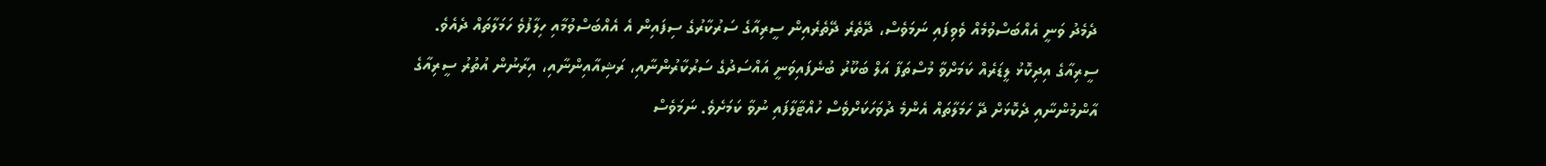ދެމެދު ވަނީ އެއްބަސްވުމެއް ވެވިފައި ނަމަވެސް، ދޭތެރެ ދޭތެރެއިން ސީރިއާގެ ސަރުކާރުގެ ސިފައިން އެ އެއްބަސްވުމާއި ހިލާފުވެ ހަމަލާތައް ދެއެވެ.
ސީރިއާގެ އިދިކޮޅު ލީޑަރެއް ކަމަށްވާ މުސްތަފާ އަލް ބަކޫރު ބުނެފައިވަނީ އައްސަދުގެ ސަރުކާރުންނާއި، ރަޝިއާއިންނާއި، އިރާނުން އުތުރު ސީރިއާގެ އާންމުންނާއި ދެކޮޅަށް ދޭ ހަމަލާތައް އެންމެ ދުވަހަކަށްވެސް ހުއްޓާލާފައި ނުވާ ކަމަށެވެ. ނަމަވެސް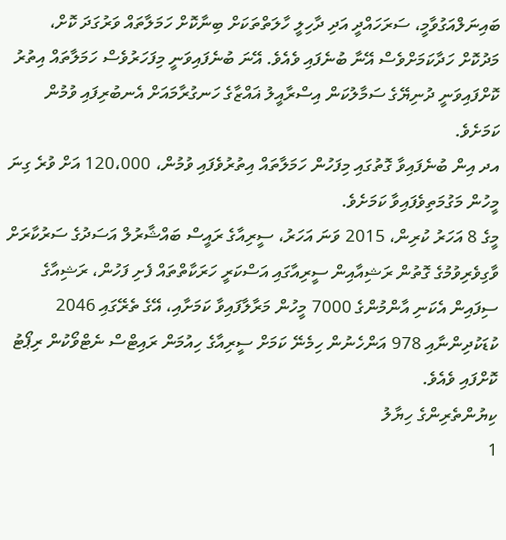ބައިނަލްއަގުވާމީ، ސަރަހައްދީ އަދި ދާހިލީ ހާލަތްތަކަށް ބިނާކޮށް ހަމަލާތައް ވަރުގަދަ ކޮށް، މަދުކޮށް ހަދާކަމަށްވެސް އޭނާ ބުނެފައި ވެއެވެ. އޭނަ ބުނެފައިވަނީ މިފަހަރުވެސް ހަމަލާތައް އިތުރު ކޮށްފައިވަނީ ދުނިޔޭގެ ސަމާލުކަން އިސްރާއީލު ޣައްޒާގެ ހަނގުރާމައަށް އެނބުރިފައި ވުމުން ކަމަށެވެ.
އދ އިން ބުނެފައިވާ ގޮތުގައި މިފަހުން ހަމަލާތައް އިތުރުވެފައި ވުމުން، 120،000 އަށް ވުރެ ގިނަ މީހުން މަގުމަތިވެފައިވާ ކަމަށެވެ.
މީގެ 8 އަހަރު ކުރިން، 2015 ވަނަ އަހަރު، ސީރިއާގެ ރައީސް ބައްޝާރުލް އަސަދުގެ ސަރުކާރަށް ވާގިވެރިވުމުގެ ގޮތުން ރަޝިއާއިން ސީރިއާގައި އަސްކަރީ ހަރަކާތްތައް ފެށި ފަހުން، ރަޝިއާގެ ސިފައިން އެކަނި އާންމުންގެ 7000 މީހުން މަރާލާފައިވާ ކަމަށާއި، އޭގެ ތެރޭގައި 2046 ކުޑަކުދިންނާއި 978 އަންހެނުން ހިމެނޭ ކަމަށް ސީރިއާގެ ހިއުމަން ރައިޓްސް ނެޓްވޯކުން ރިޕޯޓު ކޮށްފައި ވެއެވެ.
ކިޔުންތެރިންގެ ހިޔާލު
1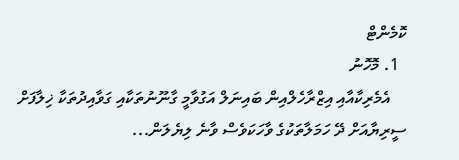ކޮމެންޓް
  1. މޮހޮނު
    އެމެރިކާއާއި އިޒްރާހެލްއިން ބައިނަލް އަގުވާމީ ގާނޫނުތަކާއި ގަވާއިދުތަކާ ޚިލާފަށް ސީރިޔާއަށް ދޭ ހަމަލާތަކުގެ ވާހަކަވެސް ވާނެ ލިޔެލަން...